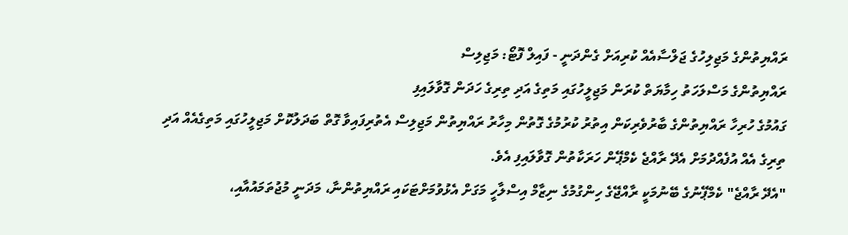ރައްޔިތުންގެ މަޖިލިހުގެ ޖަލްސާއެއް ކުރިއަށް ގެންދަނީ - ފައިލް ފޮޓޯ: މަޖިލިސް
ރައްޔިތުންގެ މަސްލަހަތު ހިމާޔަތް ކުރަން މަޖިލީހުގައި މަތިގެ އަދި ތިރިގެ ހަދަން ގޮވާލައިފި
ގައުމުގެ ހުރިހާ ރައްޔިތުންގެ ބާރުވެރިކަން އިތުރު ކުރުމުގެ ގޮތުން މިހާރު ރައްޔިތުން މަޖިލިސް އެތުރިފައިވާ ގޮތް ބަދަލުކޮށް މަޖިލީހުގައި މަތިގެއެއް އަދި ތިރިގެ އެއް އުފެއްދުމަށް އެދޭ ރާއްޖެ ކެމްޕޭން ހަރަކާތުން ގޮވާލައިފި އެވެ.
"އެދޭ ރާއްޖެ" ކެމްޕޭނުގެ ބޭނުމަކީ ރާއްޖޭގެ ހިންގުމުގެ ނިޒާމް އިސްލާހީ މަގަށް އެޅުވުމަށްޓަކައި ރައްޔިތުންނާ، މަދަނީ މުޖުތަމައުއާއި،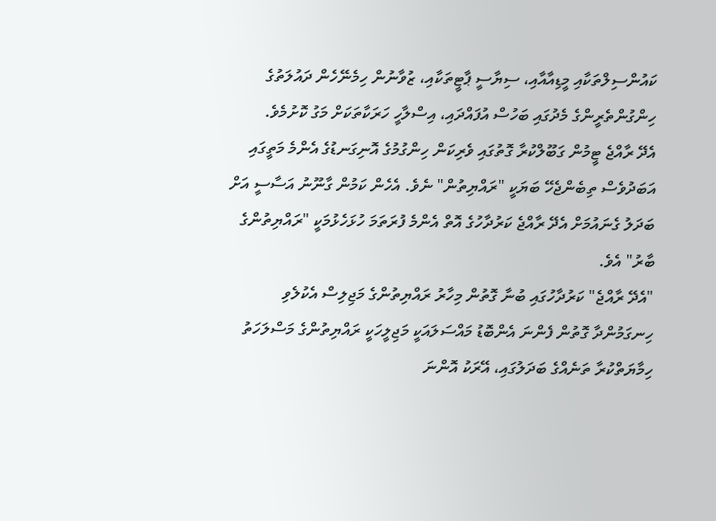ކައުންސިލްތަކާއި މީޑިއާއާއި، ސިޔާސީ ޕާޓީތަކާއި، ޒުވާނުން ހިމެނޭހެން ދައުލަތުގެ ހިންގުންތެރީންގެ މެދުގައި ބަހުސް އުފައްދައި، އިސްލާހީ ހަރަކާތަކަށް މަގު ކޮށުމެވެ.
އެދޭ ރާއްޖެ ޓީމުން ގަބޫލްކުރާ ގޮތުގައި ވެރިކަން ހިންގުމުގެ އޮނިގަނޑުގެ އެންމެ މަތީގައި އަބަދުވެސް ތިބެންޖެހޭ ބަޔަކީ "ރައްޔިތުން" ނެވެ. އެހެން ކަމުން ގާނޫނު އަސާސީ އަށް ބަދަލު ގެނައުމަށް އެދޭ ރާއްޖެ ކަރުދާހުގެ އޮތް އެންމެ ފުރަތަމަ ހުޅަހެޅުމަކީ "ރައްޔިތުންގެ ބާރު" އެވެ.
"އެދޭ ރާއްޖެ" ކަރުދާހުގައި ބުނާ ގޮތުން މިހާރު ރައްޔިތުންގެ މަޖިލިސް އެކުލެވި ހިނގަމުންދާ ގޮތުން ފެންނަ އެންބޮޑު މައްސަލައަކީ މަޖިލީހަކީ ރައްޔިތުންގެ މަސްލަހަތު ހިމާޔަތްކުރާ ތަނެއްގެ ބަދަލުގައި، އޭރަކު އޮންނަ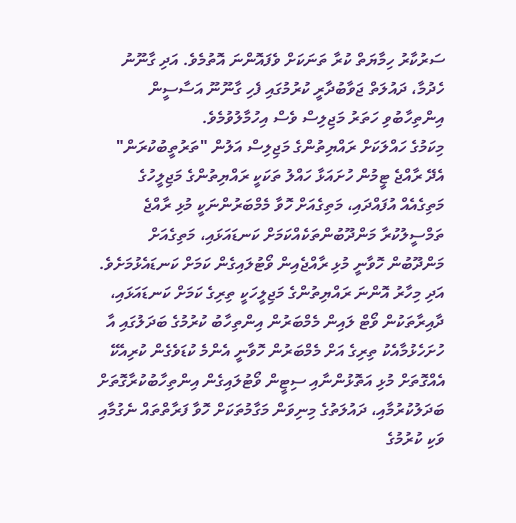ސަރުކާރު ހިމާޔަތް ކުރާ ތަނަކަށް ވެފައޮންނަ އޮތުމެވެ. އަދި ގާނޫނު ހެދުމާ، ދައުލަތް ޖަވާބުދާރީ ކުރުމުގައި ފެހި ގާނޫނޫ އަސާސީން އިންތިހާބުވި ހަތަރު މަޖިލިސް ވެސް އިހުމާލުވުމެވެ.
މިކަމުގެ ހައްލަކަށް ރައްޔިތުންގެ މަޖިލިސް އަލުން "ތަރުތީބުކުރަން" އެދޭ ރާއްޖެ ޓީމުން ހުށައަޅާ ހައްލު ތަކަކީ ރައްޔިތުންގެ މަޖިލީހުގެ މަތިގެއެއް އުފައްދައި، މަތިގެއަށް ހޮވާ މެމްބަރުންނަކީ މުޅި ރާއްޖެ ތަމްސީލުކުރާ މަންދޫބުންތަކެއްކަމަށް ކަނޑައަޅައި، މަތިގެއަށް މަންދޫބުން ހޮވާނީ މުޅި ރާއްޖެއިން ވޯޓުލައިގެން ކަމަށް ކަނޑައެޅުމަށެވެ.
އަދި މިހާރު އޮންނަ ރައްޔިތުންގެ މަޖިލީހަކީ ތިރިގެ ކަމަށް ކަނޑައަޅައި، ދާއިރާތަކުން ވޯޓް ލައިން މެމްބަރުން އިންތިހާބު ކުރުމުގެ ބަދަލުގައި އާ ހުށަހެޅުމާއެކު ތިރިގެ އަށް މެމްބަރުން ހޮވާނީ އެންމެ ކުޑަވެގެން ކުރިއެކޭ އެއްގޮތަށް މުޅި އަތޮޅުންނާއި ސިޓީން ވޯޓުލައިގެން އިންތިހާބުކުރާގޮތަށް ބަދަލުކުރުމާއި، ދައުލަތުގެ މިނިވަން މަގާމުތަކަށް ހޮވާ ފަރާތްތައް ނެގުމާއި ވަކި ކުރުމުގެ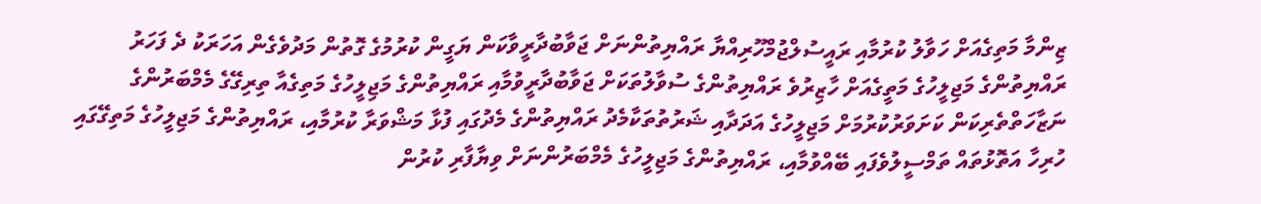ޒިންމާ މަތިގެއަށް ހަވާލު ކުރުމާއި ރައީސުލްޖުމްހޫރިއްޔާ ރައްޔިތުންނަށް ޖަވާބުދާރީވާކަން ޔަގީން ކުރުމުގެ ގޮތުން މަދުވެގެން އަހަރަކު ދެ ފަހަރު ރައްޔިތުންގެ މަޖިލީހުގެ މަތީގެއަށް ހާޒިރުވެ ރައްޔިތުންގެ ސުވާލުތަކަށް ޖަވާބުދާރީވުމާއި ރައްޔިތުންގެ މަޖިލީހުގެ މަތިގެއާ ތިރިގޭގެ މެމްބަރުންގެ ނަޒާހަތްތެރިކަން ކަށަވަރުކުރުމަށް މަޖިލީހުގެ އަދަދާއި ޝަރުތުތަކާމެދު ރައްޔިތުންގެ މެދުގައި ފުޅާ މަޝްވަރާ ކުރުމާއި، ރައްޔިތުންގެ މަޖިލީހުގެ މަތިގޭގައި ހުރިހާ އަތޮޅުތައް ތަމްސީލުވެފައި ބޭއްވުމާއި، ރައްޔިތުންގެ މަޖިލީހުގެ މެމްބަރުންނަށް ވިޔާފާރި ކުރުން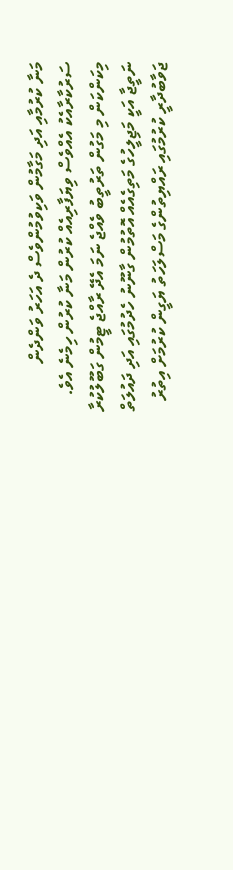މަނާ ކުރުމާއި އަދި މަގާމުން ވަކިވުމުންވެސް ދެ އަހަރު ވަންދެން ސަރުކާރާއެކު އެއްވެސް ވިޔަފާރިއެއް ކުރުން މަނާ ކުރުން ހިމެނެ އެވެ.
މިކަންކަން މި މަގުން ތަރުތީބު ވެއްޖެ ނަމަ އެދޭ ރާއްޖެ ޓީމުން ގަބޫލުކުރާ ނަތީޖާ އަކީ މަޖިލީހުގެ މަތިގެއެއް އޮތުމުން ގާނޫނު ހެދުމުގައި އަދި ދައުލަތް ޖަވާބުދާރީ ކުރުމުގައި ރައްޔިތުންގެ މަސްލަހަތު ޔަގީން ކުރުމަށް އިތުރު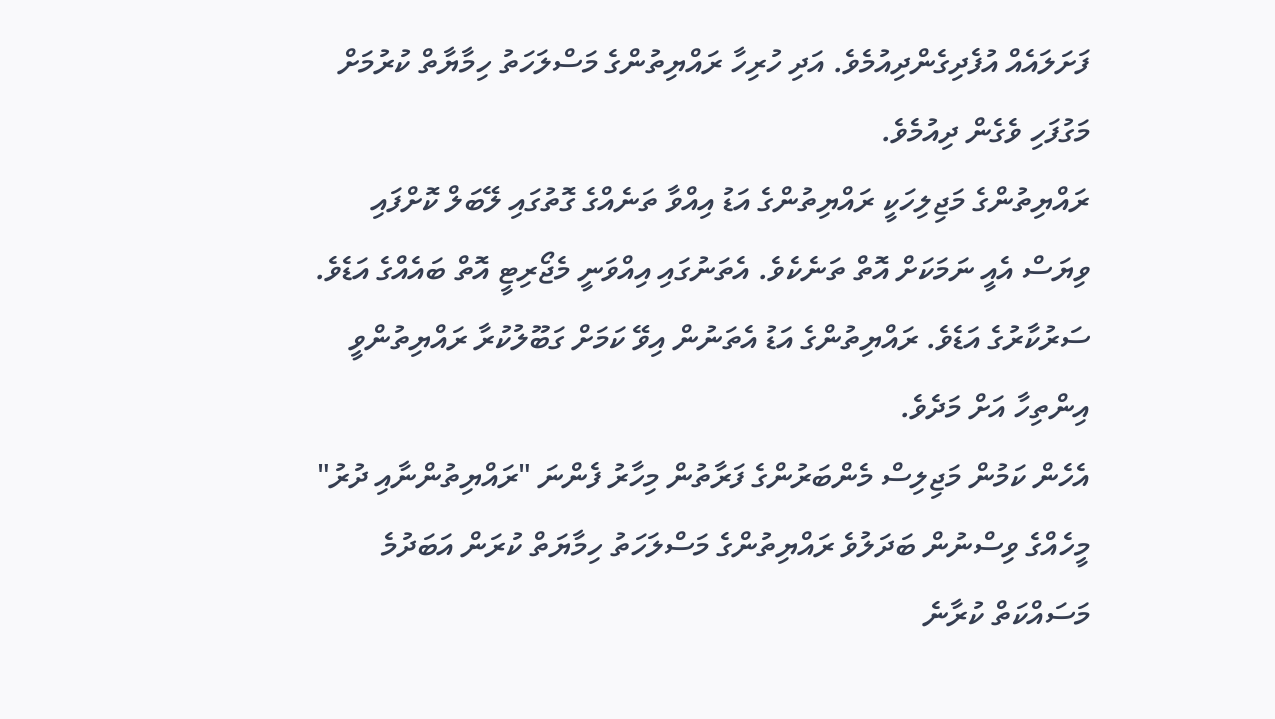ފަށަލައެއް އުފެދިގެންދިއުމެވެ. އަދި ހުރިހާ ރައްޔިތުންގެ މަސްލަހަތު ހިމާޔާތް ކުރުމަށް މަގުފަހި ވެގެން ދިއުމެވެ.
ރައްޔިތުންގެ މަޖިލިހަކީ ރައްޔިތުންގެ އަޑު އިއްވާ ތަނެއްގެ ގޮތުގައި ލޭބަލް ކޮށްފައި ވިޔަސް އެއީ ނަމަކަށް އޮތް ތަނެކެވެ. އެތަނުގައި އިއްވަނީ މެޖޯރިޓީ އޮތް ބައެއްގެ އަޑެވެ. ސަރުކާރުގެ އަޑެވެ. ރައްޔިތުންގެ އަޑު އެތަނުން އިވޭ ކަމަށް ގަބޫލުކުރާ ރައްޔިތުންވީ އިންތިހާ އަށް މަދެވެ.
އެހެން ކަމުން މަޖިލިސް މެންބަރުންގެ ފަރާތުން މިހާރު ފެންނަ "ރައްޔިތުންނާއި ދުރު" މީހެއްގެ ވިސްނުން ބަދަލުވެ ރައްޔިތުންގެ މަސްލަހަތު ހިމާޔަތް ކުރަން އަބަދުމެ މަސައްކަތް ކުރާނެ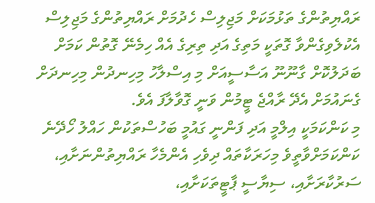ރައްޔިތުންގެ ތަޅުމަކަށް މަޖިލިސް ހެދުމަށް ރައްޔިތުންގެ މަޖިލިސް އެކުލެވިގެންވާ ގޮތަކީ މަތިގެ އަދި ތިރިގެ އެއް ހިމެނޭ ގޮތުން ކަމަށް ބަދަލުކޮށް ގާނޫނޫ އަސާސީއަށް މި އިސްލާހު މިހިނދުން މިހިނދަށް ގެނައުމަށް އެދޭ ރާއްޖެ ޓީމުން ވަނީ ގޮވާލާފަ އެވެ.
މި ކަންކަމަކީ އިލްމީ އަދި ފަންނީ ގައުމީ ބަހުސްތަކުން ހައްލު ހޯދޭނެ ކަންކަމަށްވާތީވެ މިހަރަކާތައް ދިވެހި އެންމެހާ ރައްޔިތުންނަށާއި، ސަރުކާރަށާއި، ސިޔާސީ ޕާޓީތަކަށާއި،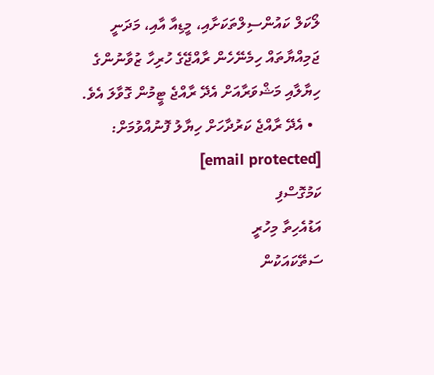ލޯކަލް ކައުންސިލްތަކަށާއި، މީޑިއާ އާއި، މަދަނީ ޖަމިއްޔާތައް ހިމެނޭހެން ރާއްޖޭގެ ހުރިހާ ޒުވާނުންގެ ހިޔާލާއި މަޝްވަރާއަށް އެދޭ ރާއްޖެ ޓީމުން ގޮވާލަ އެވެ.
  • އެދޭ ރާއްޖެ ކަރުދާހަށް ހިޔާލު ފޮނުއްވުމަށް: [email protected]
ކަމުގޮސްފި
އަޑުއެހިތާ މިހުރީ
ސަތޭކައަކުން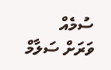ސުމެއް
ވަރަށް ސަލާމް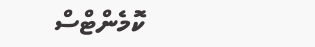ކޮމެންޓްސް